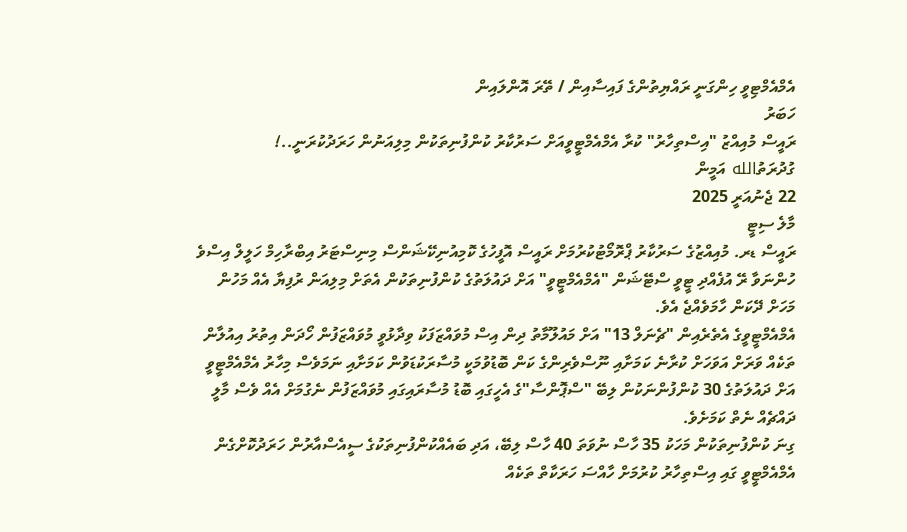އެމްއެމްޓިވީ ހިންގަނީ ރައްޔިތުންގެ ފައިސާއިން / ތޭރަ އޮންލައިން
ހަބަރު
ރައީސް މުއިއްޒު "އިސްތިހާރު" ކުރާ އެމްއެމްޓީވީއަށް ސަރުކާރު ކުންފުނިތަކުން މިލިއަނުން ހަރަދުކުރަނީ..!
ގުދުރަތުالله އަމީން
22 ޖެނުއަރީ 2025
މާލެ ސިޓީ
ރައީސް ޑރ. މުއިއްޒުގެ ސަރުކާރު ޕްރޮމޯޓުކުރުމަށް ރައީސް އޮފީހުގެ ކޮމިއުނިކޭޝަންސް މިނިސްޓަރު އިބްރާހިމް ހަލީލް އިސްވެ ހުންނަވާ ރޭ އުފެއްދި ޓީވީ ސްޓޭޝަން "އެމްއެމްޓީވީ" އަށް ދައުލަތުގެ ކުންފުނިތަކުން އެތަށް މިލިއަން ރުފިޔާ އެއް މަހުން މަހަށް ދޭކަން ހާމަވެއްޖެ އެވެ.
އެމްއެމްޓީވީގެ އެތެރެއިން "ޗެނަލް 13" އަށް މައުލޫމާތު ދިން އިސް މުވައްޒަފަކު ވިދާޅުވީ މުވައްޒަފުން ހޯދަން އިތުރު އިއުލާން ތަކެއް ވަރަށް އަވަހަށް ކުރާނެ ކަމަށާއި ނޫސްވެރިންގެ ކަން ބޮޑުވުމަކީ މުސާރަކުޑަވުން ކަމަށާއި ނަމަވެސް މިހާރު އެމްއެމްޓީވީ އަށް ދައުލަތުގެ 30 ކުންފުންނަކުން ލިބޭ "ސްޕޮންސާ"ގެ އެހީގައި ބޮޑު މުސާރައިގައި މުވައްޒަފުން ނެގުމަށް އެއް ވެސް މާލީ ދައްޗެއް ނެތް ކަމަށެވެ.
ގިނަ ކުންފުނިތަކުން މަހަކު 35 ހާސް ނުވަތަ 40 ހާސް ލިބޭ، އަދި ބައެއްކުންފުނިތަކުގެ ސީއެސްއާރުން ހަރަދުކޮށްގެން އެމްއެމްޓީވީ ގައި އިސްތިހާރު ކުރުމަށް ހާއްސަ ހަރަކާތް ތަކެއް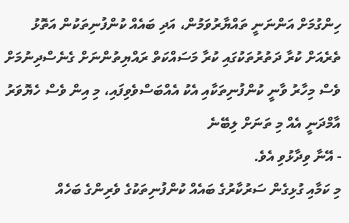ހިންގުމަށް އަންނަނީ ތައްޔާރުވަމުން، އަދި ބައެއް ކުންފުނިތަކުން އަތޮޅު ތެރެއަށް ކުރާ ދަތުރުތަކުގައި ކުރާ މަސައްކަތް ރައްޔިތުންނަށް ގެނެސްދިނުމަށް ވެސް މިހާރު ވާނީ ކުންފުނިތަކާއި އެކު އެއްބަސްވެވިފައި، މި އިން ވެސް ހެޔޮވަރު އާމްދަނީ އެއް މި ތަނަށް ލިބޭނެ
- އޭނާ ވިދާޅުވި އެވެ.
މި ކަމާއި ގުޅިގެން ސަރުކާރުގެ ބައެއް ކުންފުނިތަކުގެ ވެރިންގެ ބަހެއް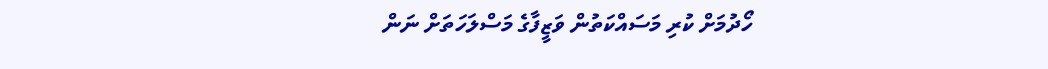ހޯދުމަށް ކުރި މަސައްކަތުން ވަޒީފާގެ މަސްލަހަތަށް ނަން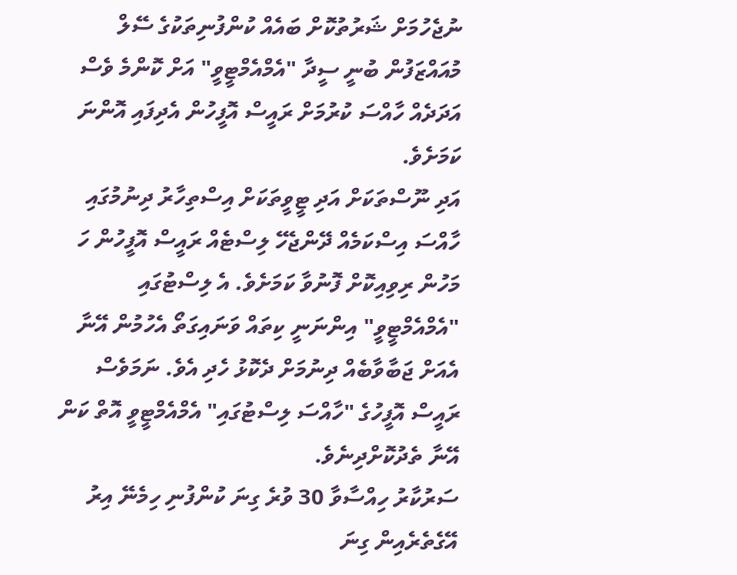ނުޖެހުމަށް ޝަރުތުކޮށް ބައެއް ކުންފުނިތަކުގެ ސޭލް މުއައްޒަފުން ބުނީ ސީދާ "އެމްއެމްޓީވީ" އަށް ކޮންމެ ވެސް އަދަދެއް ހާއްސަ ކުރުމަށް ރައީސް އޮފީހުން އެދިފައި އޮންނަ ކަމަށެވެ.
އަދި ނޫސްތަކަށް އަދި ޓީވީތަކަށް އިސްތިހާރު ދިނުމުގައި ހާއްސަ އިސްކަމެއް ދޭންޖެހޭ ލިސްޓެއް ރައީސް އޮފީހުން ހަ މަހުން ރިވިއިކޮށް ފޮނުވާ ކަމަށެވެ. އެ ލިސްޓުގައި "އެމްއެމްޓީވީ" އިންނަނީ ކިތައް ވަނައިގަތޯ އެހުމުން އޭނާ އެއަށް ޖަބާވާބެއް ދިނުމަށް ދެކޮޅު ހެދި އެވެ. ނަމަވެސް ރައީސް އޮފީހުގެ "ހާއްސަ ލިސްޓުގައި" އެމްއެމްޓީވީ އޮތް ކަން އޭނާ ތެދުކޮށްދިނެވެ.
ސަރުކާރު ހިއްސާވާ 30 ވުރެ ގިނަ ކުންފުނި ހިމެނޭ އިރު އޭގެތެރެއިން ގިނަ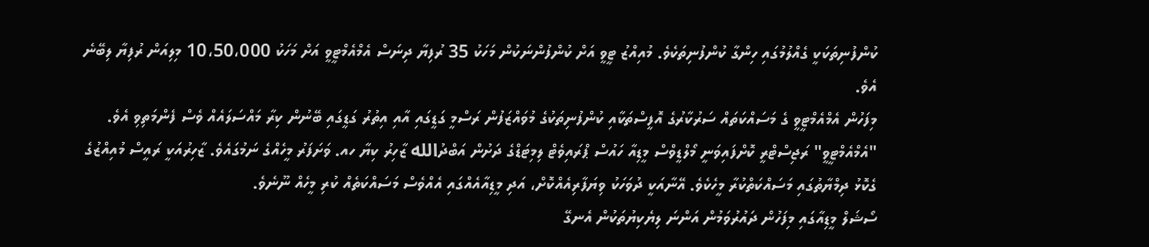ކުންފުނިތަކަކީ ގެއްލުމުގައި ހިންގާ ކުންފުނިތަކެވެ. މުއިއްޒު ޓީވީ އަށް ކުންފުންނަކުން މަހަކު 35 ރުފިޔާ ދިނަސް އެމްއެމްޓީވީ އަށް މަހަކު 10،50،000 މިލިއަން ރުފިޔާ ލިބޭނެ އެވެ.
މިފަހުން އެމްއެމްޓީވީ ގެ މަސައްކަތައް ސަރުކާރުގެ އޮފީސްތަކާއި ކުންފުނިތަކުގެ މުވައްޒަފުން ރަސްމީ ގަޑީގައި އާއި އިތުރު ގަޑީގައި ބޭނުން ކިރާ މައްސަލައެއް ވެސް ފެންމަތިވި އެވެ.
"އެމްއެމްޓީވީ" ރަޖިސްޓްރީ ކޮށްފައިވަނީ މޯލްޑީވްސް މީޑިއާ ހައުސް ޕްރައިވެޓް ލިމިޓަޑްގެ ދަށުން އަބްދުالله ޒާހިރު ކިޔާ ހއ. ވަށަފަރު މީހެއްގެ ނަމުގައެވެ. ޒާހިރުއަކީ ރައީސް މުއިއްޒުގެ ގެކޮޅު ދިމްޔާތުގައި މަސައްކަތްކުރާ މީހެކެވެ. އޭނާއަކީ ދުވަހަކު ވިޔަފާރިއެއްކޮށް، އަދި މީޑިއާއެއްގައި އެއްވެސް މަސައްކަތެއް ކުރި މީހެއް ނޫނެވެ.
ސޯޝަލް މީޑިއާގައި މިފަހުން ދައުރުވަމުން އަންނަ ލިޔެކިޔުތަކުން އެނގޭ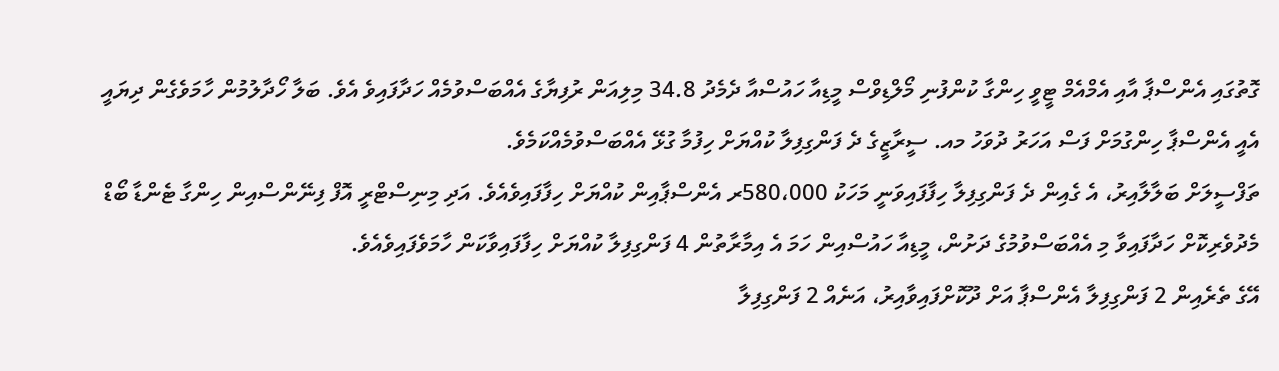ގޮތުގައި އެންސްޕާ އާއި އެމްއެމް ޓީވީ ހިންގާ ކުންފުނި މޯލްޑިވްސް މީޑިއާ ހައުސްއާ ދެމެދު 34.8 މިލިއަން ރުފިޔާގެ އެއްބަސްވުމެއް ހަދާފައިވެ އެވެ. ބަލާ ހޯދާލުމުން ހާމަވެގެން ދިޔައީ އެއީ އެންސްޕާ ހިންގުމަށް ފަސް އަހަރު ދުވަހު މއ. ސީރާޒީގެ ދެ ފަންގިފިލާ ކުއްޔަށް ހިފުމާ ގުޅޭ އެއްބަސްވުމެއްކަމެވެ.
ތަފްސީލަށް ބަލާލާއިރު، އެ ގެއިން ދެ ފަންގިފިލާ ހިފާފައިވަނީ މަހަކު 580،000ރ އެންސްޕާއިން ކުއްޔަށް ހިފާފައިވެއެވެ. އަދި މިނިސްޓްރީ އޮފް ފިނޭންސްއިން ހިންގާ ޓެންޑާ ބޯޑް މެދުވެރިކޮށް ހަދާފައިވާ މި އެއްބަސްވުމުގެ ދަށުން، މީޑިއާ ހައުސްއިން ހަމަ އެ އިމާރާތުން 4 ފަންގިފިލާ ކުއްޔަށް ހިފާފައިވާކަން ހާމަވެފައިވެއެވެ.
އޭގެ ތެރެއިން 2 ފަންގިފިލާ އެންސްޕާ އަށް ދޫކޮށްފައިވާއިރު، އަނެއް 2 ފަންގިފިލާ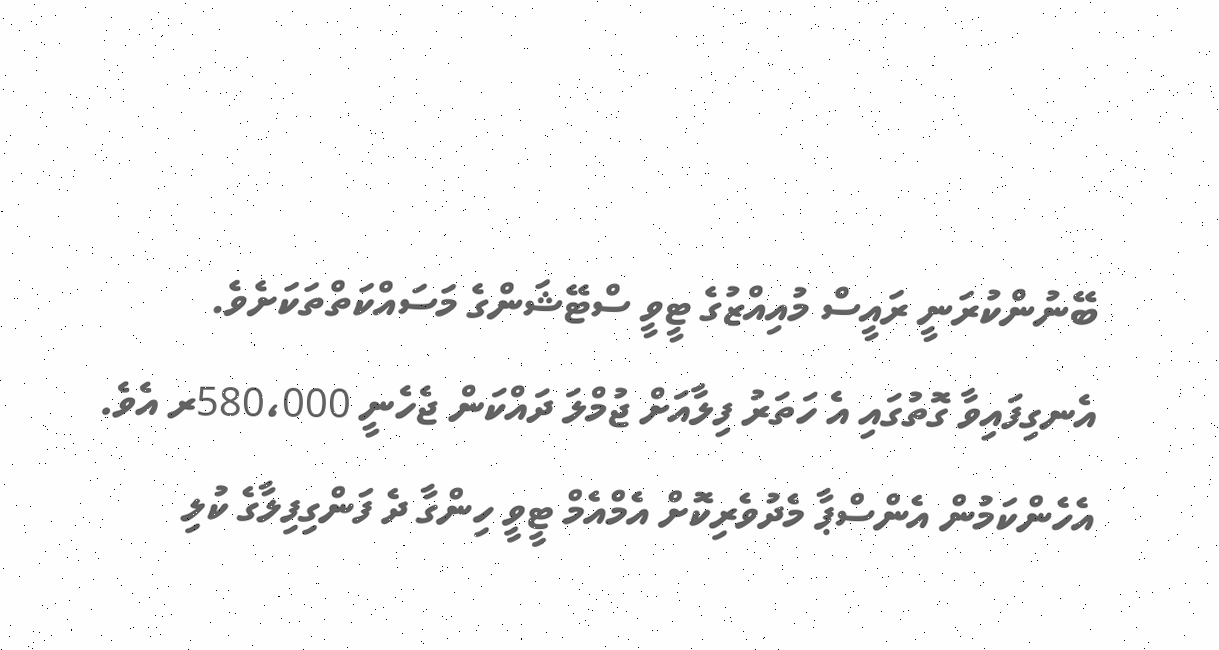ބޭނުންކުރަނީ ރައީސް މުއިއްޒުގެ ޓީވީ ސްޓޭޝަންގެ މަސައްކަތްތަކަށެވެ.
އެނގިފައިވާ ގޮތުގައި އެ ހަތަރު ފިލާއަށް ޖުމްލަ ދައްކަން ޖެހެނީ 580،000ރ އެވެ. އެހެންކަމުން އެންސްޕާ މެދުވެރިކޮށް އެމްއެމް ޓީވީ ހިންގާ ދެ ފަންގިފިލާގެ ކުލި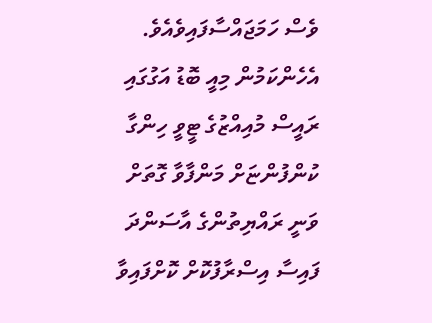ވެސް ހަމަޖައްސާފައިވެއެވެ.
އެހެންކަމުން މިއީ ބޮޑު އަގުގައި ރައީސް މުއިއްޒުގެ ޓީވީ ހިންގާ ކުންފުންޏަށް މަންފާވާ ގޮތަށް ވަނީ ރައްޔިތުންގެ އާސަންދަ ފައިސާ އިސްރާފުކޮށް ކޮށްފައިވާ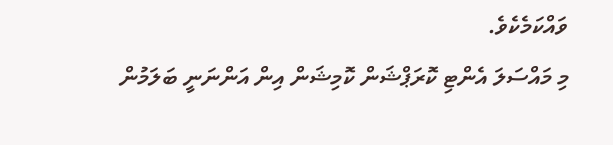ވައްކަމެކެވެ.
މި މައްސަލަ އެންޓި ކޮރަޕްޝަން ކޮމިޝަން އިން އަންނަނީ ބަލަމުން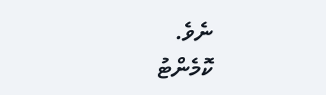ނެވެ.
ކޮމެންޓު